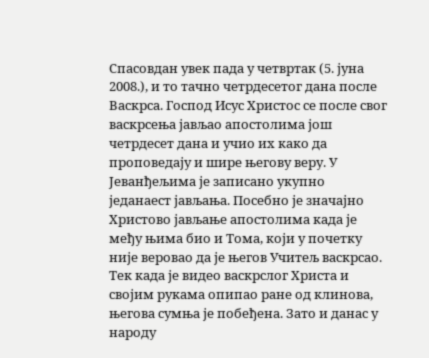Спасовдан увек пада у четвртак (5. јуна 2008.), и то тачно четрдесетог дана после Васкрса. Господ Исус Христос се после свог васкрсења јављао апостолима још четрдесет дана и учио их како да проповедају и шире његову веру. У Јеванђељима је записано укупно једанаест јављања. Посебно је значајно Христово јављање апостолима када је међу њима био и Тома, који у почетку није веровао да је његов Учитељ васкрсао. Тек када је видео васкрслог Христа и својим рукама опипао ране од клинова, његова сумња је побеђена. Зато и данас у народу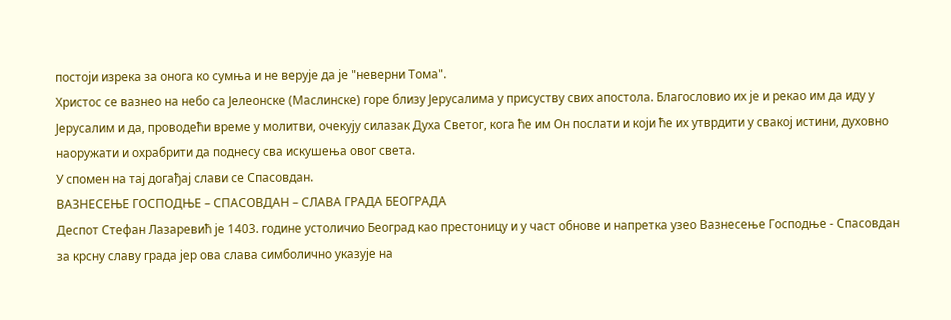постоји изрека за онога ко сумња и не верује да је "неверни Тома".
Христос се вазнео на небо са Јелеонске (Маслинске) горе близу Јерусалима у присуству свих апостола. Благословио их је и рекао им да иду у Јерусалим и да, проводећи време у молитви, очекују силазак Духа Светог, кога ће им Он послати и који ће их утврдити у свакој истини, духовно наоружати и охрабрити да поднесу сва искушења овог света.
У спомен на тај догађај слави се Спасовдан.
ВАЗНЕСЕЊЕ ГОСПОДЊЕ – СПАСОВДАН – СЛАВА ГРАДА БЕОГРАДА
Деспот Стефан Лазаревић је 1403. године устоличио Београд као престоницу и у част обнове и напретка узео Вазнесење Господње - Спасовдан за крсну славу града јер ова слава симболично указује на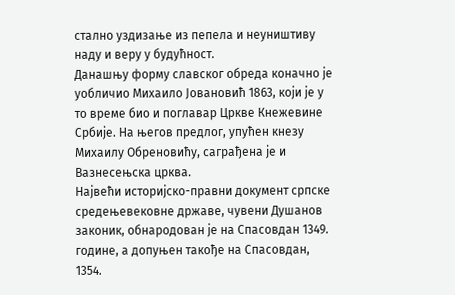стално уздизање из пепела и неуништиву наду и веру у будућност.
Данашњу форму славског обреда коначно је уобличио Михаило Јовановић 1863, који је у то време био и поглавар Цркве Кнежевине Србије. На његов предлог, упућен кнезу Михаилу Обреновићу, саграђена је и Вазнесењска црква.
Највећи историјско-правни документ српске средењевековне државе, чувени Душанов законик, обнародован је на Спасовдан 1349. године, а допуњен такође на Спасовдан, 1354.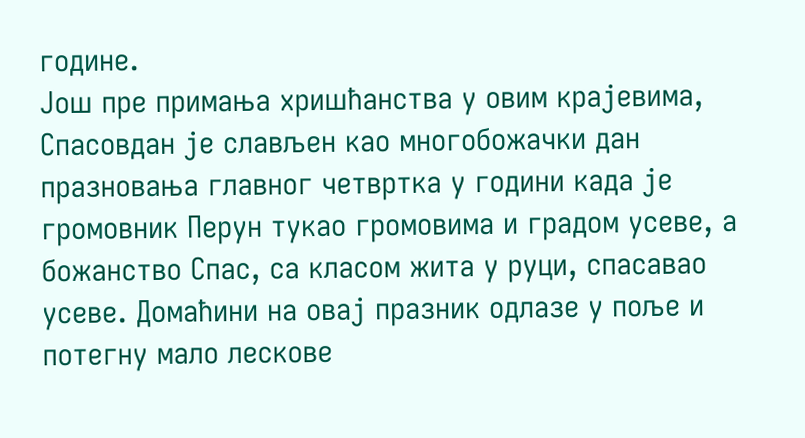године.
Још пре примања хришћанства у овим крајевима, Спасовдан је слављен као многобожачки дан празновања главног четвртка у години када је громовник Перун тукао громовима и градом усеве, а божанство Спас, са класом жита у руци, спасавао усеве. Домаћини на овај празник одлазе у поље и потегну мало лескове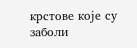крстове које су заболи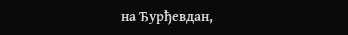на Ђурђевдан,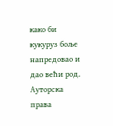како би кукуруз боље напредовао и дао већи род.
Ауторска права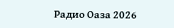Радио Оаза 2026